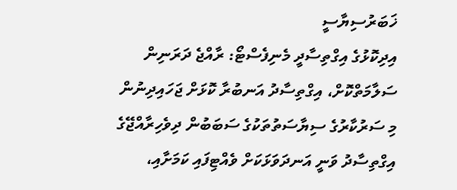ޚަބަރުސިޔާސީ
އިދިކޮޅުގެ އިގްތިސާދީ މެނިފެސްޓޯ: ރާއްޖެ ދަރަނިން ސަލާމަތްކޮށް، އިގްތިސާދު އަނބުރާ ކޮޅަށް ޖަހައިދިނުން
މި ސަރުކާރުގެ ސިޔާސަތުތަކުގެ ސަބަބުން ދިވެހިރާއްޖޭގެ އިގްތިސާދު ވަނީ އަނދަވަޅަކަށް ވެއްޓިފައި ކަމަށާއި،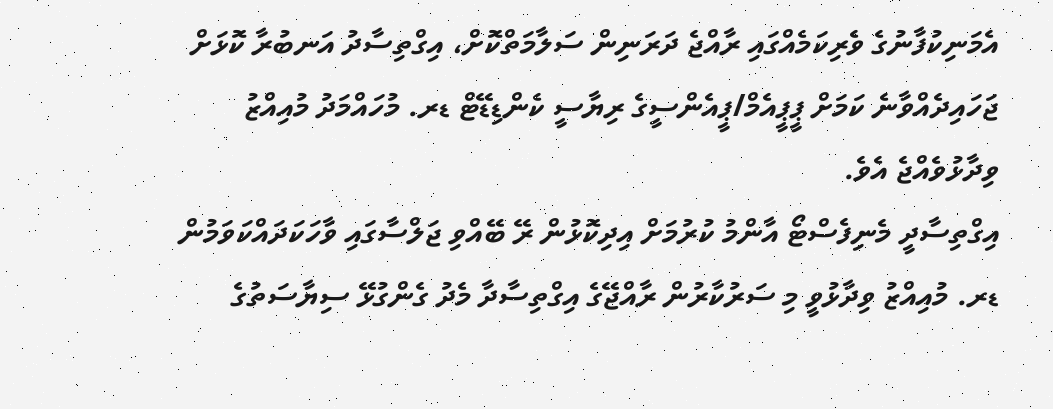އެމަނިކުފާނުގެ ވެރިކަމެއްގައި ރާއްޖެ ދަރަނިން ސަލާމަތްކޮށް، އިގްތިސާދު އަނބުރާ ކޮޅަށް ޖަހައިދެއްވާނެ ކަމަށް ޕީޕީއެމް/ޕީއެންސީގެ ރިޔާސީ ކެންޑިޑޭޓް ޑރ. މުހައްމަދު މުއިއްޒު ވިދާޅުވެއްޖެ އެވެ.
އިގްތިސާދީ މެނިފެސްޓޯ އާންމު ކުރުމަށް އިދިކޮޅުން ރޭ ބޭއްވި ޖަލްސާގައި ވާހަކަދައްކަވަމުން ޑރ. މުއިއްޒު ވިދާޅުވީ މި ސަރުކާރުން ރާއްޖޭގެ އިގްތިސާދާ މެދު ގެންގުޅޭ ސިޔާސަތުގެ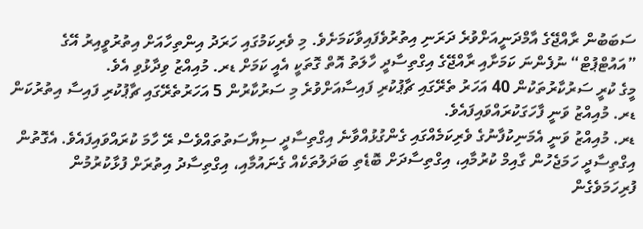ސަބަބުން ރާއްޖޭގެ އާމްދަނީއަށްވުރެ ދަރަނި އިތުރުވެފައިވާކަމަށެވެ. މި ވެރިކަމުގައި ހަރަދު އިންތިހާއަށް އިތުރުވީއިރު އޭގެ ”އައުޓްޕުޓް“ ނުފެންނަ ކަމަށާއި ރާއްޖޭގެ އިގްތިސާދީ ހާލަތު އޮތް ގޮތަކީ އެއީ ކަމަށް ޑރ. މުއިއްޒު ވިދާޅުވި އެވެ.
މީގެ ކުރީ ސަރުކާރުތަކުން 40 އަހަރު ތެރޭގައި ޗާޕުކުރި ފައިސާއަށްވުރެ މި ސަރުކާރުން 5 އަހަރުތެރޭގައި ޗާޕުކުރި ފައިސާ އިތުރުކަން ޑރ. މުއިއްޒު ވަނީ ފާހަގަކުރައްވައިފައެވެ.
ޑރ. މުއިއްޒު ވަނީ އެމަނިކުފާނުގެ ވެރިކަމެއްގައި ގެންގުޅުއްވާނެ އިގްތިސާދީ ސިޔާސަތުތައްވެސް ރޭ ހާމަ ކުރައްވައިފައެވެ. އެގޮތުން އިގްތިސާދީ ހަމަޖެހުން ގާއިމް ކުރުމާއި، އިގްތިސާދަށް ބޮޑެތި ބަދަލުތަކެއް ގެނައުމާއި، އިގްތިސާދު އިތުރަށް ފުޅާކުރުމުން ފުރިހަމަވެގެން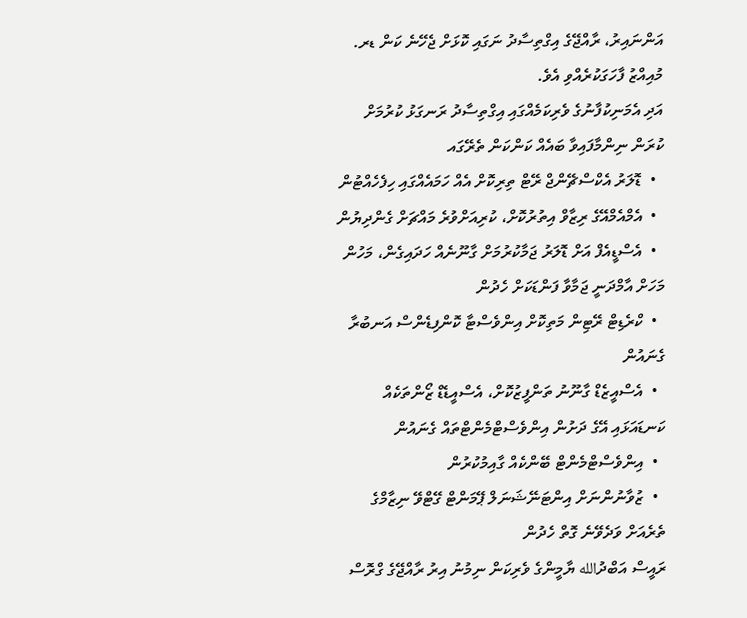އަންނައިރު، ރާއްޖޭގެ އިގްތިސާދު ނަގައި ކޮޅަށް ޖެހޭނެ ކަން ޑރ. މުއިއްޒު ފާހަގަކުރެއްވި އެވެ.
އަދި އެމަނިކުފާނުގެ ވެރިކަމެއްގައި އިގްތިސާދު ރަނގަޅު ކުރުމަށް ކުރަން ނިންމާފައިވާ ބައެއް ކަންކަން ތެރޭގައ
  •  ޑޮލަރު އެކްސްޗޭންޖް ރޭޓް ތިރިކޮށް އެއް ހަމައެއްގައި ހިފެހެއްޓުން
  •  އެމްއެމްއޭގެ ރިޒާވް އިތުރުކޮށް، ކުރިއަށްވުރެ މައްޗަށް ގެންދިޔުން
  •  އެސްޑީއެފް އަށް ޑޮލަރު ޖަމާކުރުމަށް ގާނޫނެއް ހަދައިގެން، މަހުން މަހަށް އާމްދަނީ ޖަމާވާ ފަންޑަކަށް ހެދުން
  •  ކްރެޑިޓް ރޭޓިން މަތިކޮށް އިންވެސްޓާ ކޮންފިޑެންސް އަނބުރާ ގެނައުން
  •  އެސްއީޒެޑް ގާނޫނު ތަންފީޒުކޮށް، އެސްއީޑެޑް ޒޯންތަކެއް ކަނޑައަޅައި އޭގެ ދަށުން އިންވެސްޓްމެންޓްތައް ގެނައުން
  •  އިންވެސްޓްމެންޓް ބޭންކެއް ގާއިމުކުރުން
  •  ޒުވާނުންނަށް އިންޓަނޭޝަނަލް ޕޭމަންޓް ގޭޓްވޭ ނިޒާމްގެ ތެރެއަށް ވަދެވޭނެ ގޮތް ހެދުން
ރައީސް އަބްދުالله ޔާމީންގެ ވެރިކަން ނިމުނު އިރު ރާއްޖޭގެ ގްރޮސް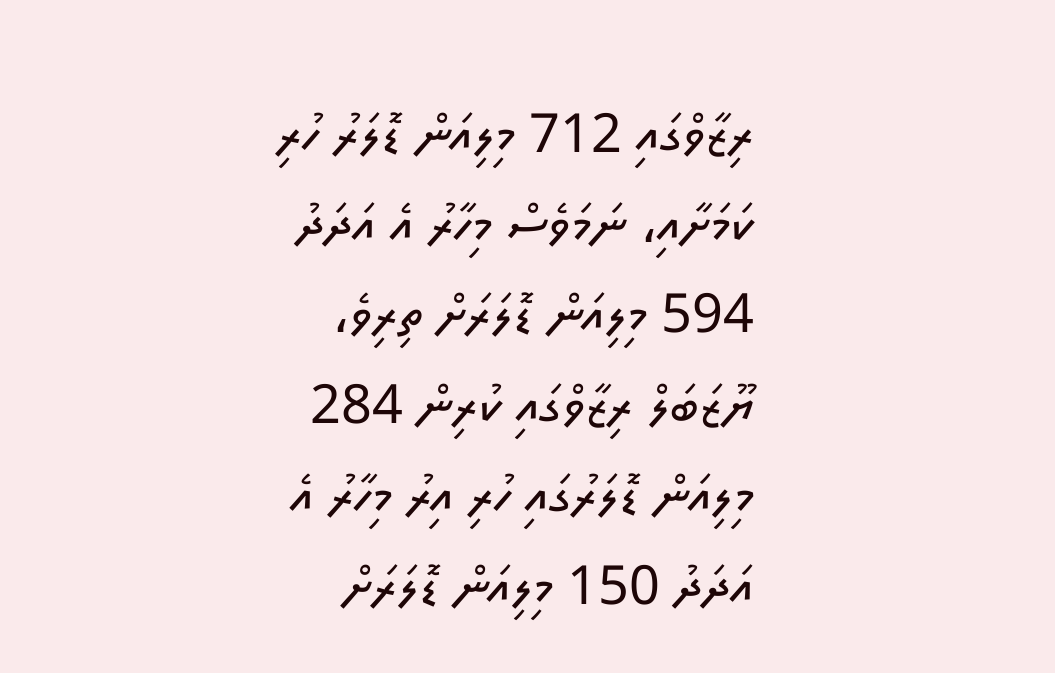ރިޒާވްގައި 712 މިލިއަން ޑޮލަރު ހުރި ކަމަށާއި، ނަމަވެސް މިހާރު އެ އަދަދު 594 މިލިއަން ޑޮލަރަށް ތިރިވެ، ޔޫޒަބަލް ރިޒާވްގައި ކުރިން 284 މިލިއަން ޑޮލަރުގައި ހުރި އިރު މިހާރު އެ އަދަދު 150 މިލިއަން ޑޮލަރަށް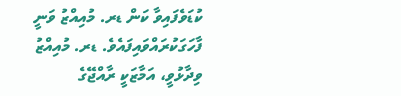ކުޑަވެފައިވާ ކަން ޑރ. މުއިއްޒު ވަނީ ފާހަގަކުރައްވައިފައެވެ. ޑރ. މުއިއްޒު ވިދާޅުވީ، އަމާޒަކީ ރާއްޖޭގެ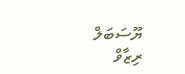ޔޫސަބަލް ރިޒާވް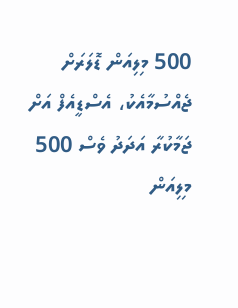500 މިލިއަން ޑޮލަރަށް ޖެއްސުމާއެކު، އެސްޑީއެފް އަށް ޖަމާކުރާ އަދަދު ވެސް 500 މިލިއަން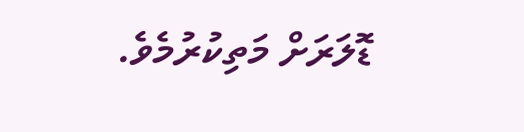ޑޮލަރަށް މަތިކުރުމެވެ.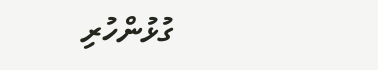ގުޅުންހުރި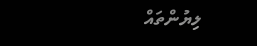ލިޔުންތައް